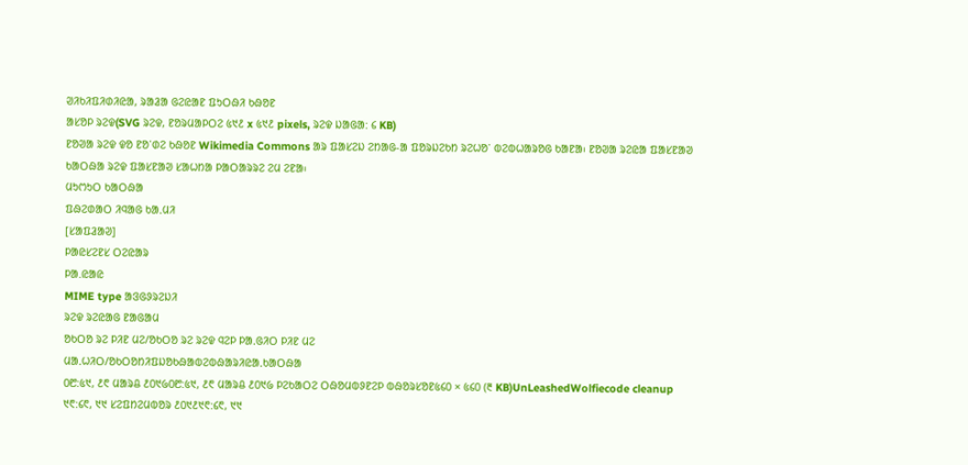ᱣᱤᱠᱤᱯᱤᱰᱤᱭᱟ, ᱨᱟᱲᱟ ᱜᱮᱭᱟᱱ ᱯᱩᱛᱷᱤ ᱠᱷᱚᱱ
ᱟᱥᱚᱞ ᱨᱮᱫ(SVG ᱨᱮᱫ, ᱱᱚᱨᱢᱟᱞᱛᱮ ᱕᱑᱒ x ᱕᱑᱒ pixels, ᱨᱮᱫ ᱡᱟᱜᱟ: ᱔ KB)
ᱱᱚᱣᱟ ᱨᱮᱫ ᱫᱚ ᱱᱚᱸᱰᱮ ᱠᱷᱚᱱ Wikimedia Commons ᱟᱨ ᱯᱟᱥᱮᱡ ᱮᱴᱟᱜ-ᱟ ᱯᱚᱨᱡᱮᱠᱴ ᱨᱮᱦᱚᱸ ᱵᱮᱵᱦᱟᱨᱚᱜ ᱠᱟᱱᱟ᱾ ᱱᱚᱣᱟ ᱨᱮᱭᱟ ᱯᱟᱥᱱᱟᱣ ᱠᱟᱛᱷᱟ ᱨᱮᱫ ᱯᱟᱥᱱᱟᱣ ᱥᱟᱦᱴᱟ ᱞᱟᱛᱟᱨᱨᱮ ᱮᱢ ᱮᱱᱟ᱾
ᱢᱩᱬᱩᱛ ᱠᱟᱛᱷᱟ
ᱯᱷᱮᱰᱟᱛ ᱤᱧᱟᱜ ᱠᱟᱹᱢᱤ
[ᱥᱟᱯᱲᱟᱣ]
ᱞᱟᱭᱥᱮᱱᱥ ᱛᱮᱭᱟᱨ
ᱞᱟ.ᱭᱟᱭ
MIME type ᱟᱝᱜᱽᱨᱮᱡᱤ
ᱨᱮᱫ ᱨᱮᱭᱟᱜ ᱱᱟᱜᱟᱢ
ᱚᱠᱛᱚ ᱨᱮ ᱞᱤᱱ ᱢᱮ/ᱚᱠᱛᱚ ᱨᱮ ᱨᱮᱫ ᱧᱮᱞ ᱞᱟᱹᱜᱤᱛ ᱞᱤᱱ ᱢᱮ
ᱢᱟᱹᱦᱤᱛ/ᱚᱠᱛᱚᱴᱤᱯᱡᱚᱠᱷᱟᱵᱮᱵᱷᱟᱨᱤᱭᱟᱹᱠᱟᱛᱷᱟ
᱐᱘:᱕᱑, ᱒᱖ ᱢᱟᱨᱪ ᱒᱐᱑᱙᱐᱘:᱕᱑, ᱒᱖ ᱢᱟᱨᱪ ᱒᱐᱑᱙ ᱞᱮᱠᱟᱛᱮ ᱛᱷᱚᱢᱵᱽᱱᱮᱞ ᱵᱷᱚᱨᱥᱚᱱ᱕᱔᱐ × ᱕᱔᱐ (᱓ KB)UnLeashedWolfiecode cleanup
᱑᱖:᱔᱖, ᱑᱑ ᱥᱮᱯᱴᱮᱢᱵᱚᱨ ᱒᱐᱑᱒᱑᱖:᱔᱖, ᱑᱑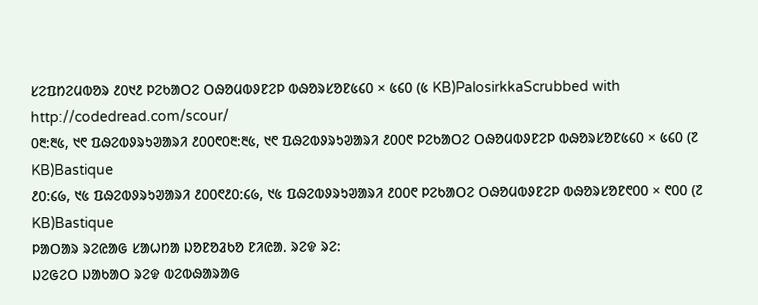ᱥᱮᱯᱴᱮᱢᱵᱚᱨ ᱒᱐᱑᱒ ᱞᱮᱠᱟᱛᱮ ᱛᱷᱚᱢᱵᱽᱱᱮᱞ ᱵᱷᱚᱨᱥᱚᱱ᱕᱔᱐ × ᱕᱔᱐ (᱕ KB)PalosirkkaScrubbed with http://codedread.com/scour/
᱐᱓:᱓᱕, ᱑᱖ ᱯᱷᱮᱵᱽᱨᱩᱣᱟᱨᱤ ᱒᱐᱐᱖᱐᱓:᱓᱕, ᱑᱖ ᱯᱷᱮᱵᱽᱨᱩᱣᱟᱨᱤ ᱒᱐᱐᱖ ᱞᱮᱠᱟᱛᱮ ᱛᱷᱚᱢᱵᱽᱱᱮᱞ ᱵᱷᱚᱨᱥᱚᱱ᱕᱔᱐ × ᱕᱔᱐ (᱗ KB)Bastique
᱒᱐:᱔᱙, ᱑᱕ ᱯᱷᱮᱵᱽᱨᱩᱣᱟᱨᱤ ᱒᱐᱐᱖᱒᱐:᱔᱙, ᱑᱕ ᱯᱷᱮᱵᱽᱨᱩᱣᱟᱨᱤ ᱒᱐᱐᱖ ᱞᱮᱠᱟᱛᱮ ᱛᱷᱚᱢᱵᱽᱱᱮᱞ ᱵᱷᱚᱨᱥᱚᱱ᱖᱐᱐ × ᱖᱐᱐ (᱗ KB)Bastique
ᱞᱟᱛᱟᱨ ᱨᱮᱭᱟᱜ ᱥᱟᱦᱴᱟ ᱡᱚᱱᱚᱲᱠᱚ ᱱᱤᱭᱟᱹ ᱨᱮᱫ ᱨᱮ:
ᱡᱮᱜᱮᱛ ᱡᱟᱠᱟᱛ ᱨᱮᱫ ᱵᱮᱵᱷᱟᱨᱟᱜ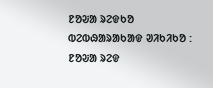ᱱᱚᱶᱟ ᱨᱮᱫᱠᱚ ᱵᱮᱵᱷᱟᱨᱟᱠᱟᱫ ᱣᱤᱠᱤᱠᱚ :
ᱱᱚᱶᱟ ᱨᱮᱫ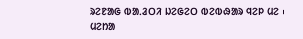ᱨᱮᱱᱟᱜ ᱵᱟᱹᱲᱛᱤ ᱡᱮᱜᱮᱛ ᱵᱮᱵᱷᱟᱨ ᱧᱮᱞ ᱢᱮ ᱾
ᱢᱮᱴᱟ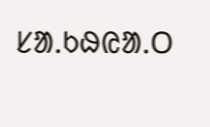ᱥᱟᱹᱠᱷᱭᱟᱹᱛ